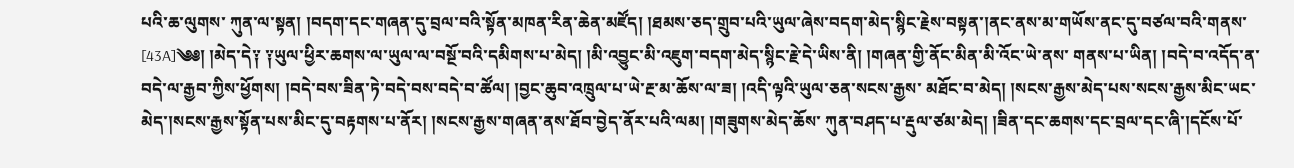པའི་ཆ་ལུགས་ ཀུན་ལ་སྟན། །བདག་དང་གཞན་དུ་བྲལ་བའི་སྟོན་མཁན་རིན་ཆེན་མཛོད། །ཐམས་ཅད་གྲུབ་པའི་ཡུལ་ཞེས་བདག་མེད་སྙིང་རྗེས་བསྟན་།ནང་ནས་མ་གཡོས་ནང་དུ་བཙལ་བའི་གནས་ [43A]༄༅། །མེད་དེ༑ ༑ཡུལ་ཕྱིར་ཆགས་ལ་ཡུལ་ལ་བསྔོ་བའི་དམིགས་པ་མེད། །མི་འབྱུང་མི་འཇུག་བདག་མེད་སྙིང་རྗེ་དེ་ཡིས་ནི། །གཞན་གྱི་ནོང་མིན་མི་འོང་ཡེ་ནས་ གནས་པ་ཡིན། །བདེ་བ་འདོད་ན་བདེ་ལ་རྒྱབ་ཀྱིས་ཕྱོགས། །བདེ་བས་ཟིན་ཏེ་བདེ་བས་བདེ་བ་ཚོལ། །བྱང་ཆུབ་འཁྲུལ་པ་ཡེ་རྔ་མ་ཆོས་ལ་ཟ། །འདི་ལྟའི་ཡུལ་ཅན་སངས་རྒྱས་ མཐོང་བ་མེད། །སངས་རྒྱས་མེད་པས་སངས་རྒྱས་མིང་ཡང་མེད་།སངས་རྒྱས་སྟོན་པས་མིང་དུ་བརྟགས་པ་ནོར། །སངས་རྒྱས་གཞན་ནས་ཐོབ་བྱེད་ནོར་པའི་ལམ། །གཟུགས་མེད་ཆོས་ ཀུན་བཤད་པ་རྡུལ་ཙམ་མེད། །ཟིན་དང་ཆགས་དང་བྲལ་དང་ཞི་།དངོས་པོ་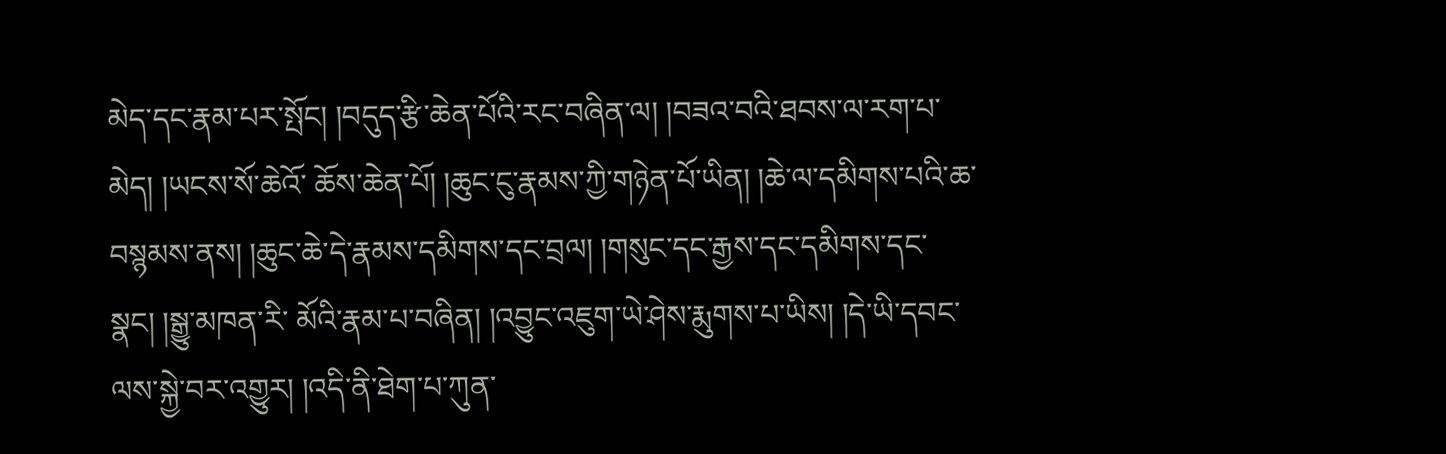མེད་དང་རྣམ་པར་སྤོང། །བདུད་རྩི་ཆེན་པོའི་རང་བཞིན་ལ། །བཟའ་བའི་ཐབས་ལ་རག་པ་མེད། །ཡངས་སོ་ཆེའོ་ ཆོས་ཆེན་པོ། །ཆུང་ངུ་རྣམས་ཀྱི་གཉེན་པོ་ཡིན། །ཆེ་ལ་དམིགས་པའི་ཆ་བསྙམས་ནས། །ཆུང་ཆེ་དེ་རྣམས་དམིགས་དང་བྲལ། །གསུང་དང་རྒྱས་དང་དམིགས་དང་སྣང། །སྒྱུ་མཁན་རི་ མོའི་རྣམ་པ་བཞིན། །འབྱུང་འཇུག་ཡེ་ཤེས་རྨུགས་པ་ཡིས། །དེ་ཡི་དབང་ལས་སྐྱེ་བར་འགྱུར། །འདི་ནི་ཐེག་པ་ཀུན་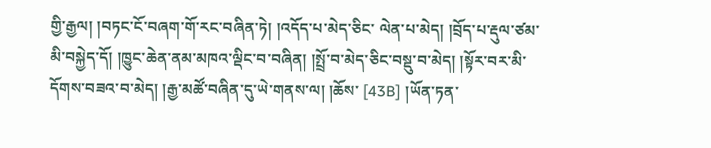གྱི་རྒྱལ། །བཏང་ངོ་བཞག་གོ་རང་བཞིན་ཏེ། །འདོད་པ་མེད་ཅིང་ ལེན་པ་མེད། །བྲོད་པ་རྡུལ་ཙམ་མི་བསྐྱེད་དོ། །ཁྱུང་ཆེན་ནམ་མཁའ་ལྡིང་བ་བཞིན། །སྤྲོ་བ་མེད་ཅིང་བསྡུ་བ་མེད། །སྟོར་བར་མི་དོགས་བཟའ་བ་མེད། །རྒྱ་མཚོ་བཞིན་དུ་ཡེ་གནས་ལ། །ཆོས་ [43B] །ཡོན་ཏན་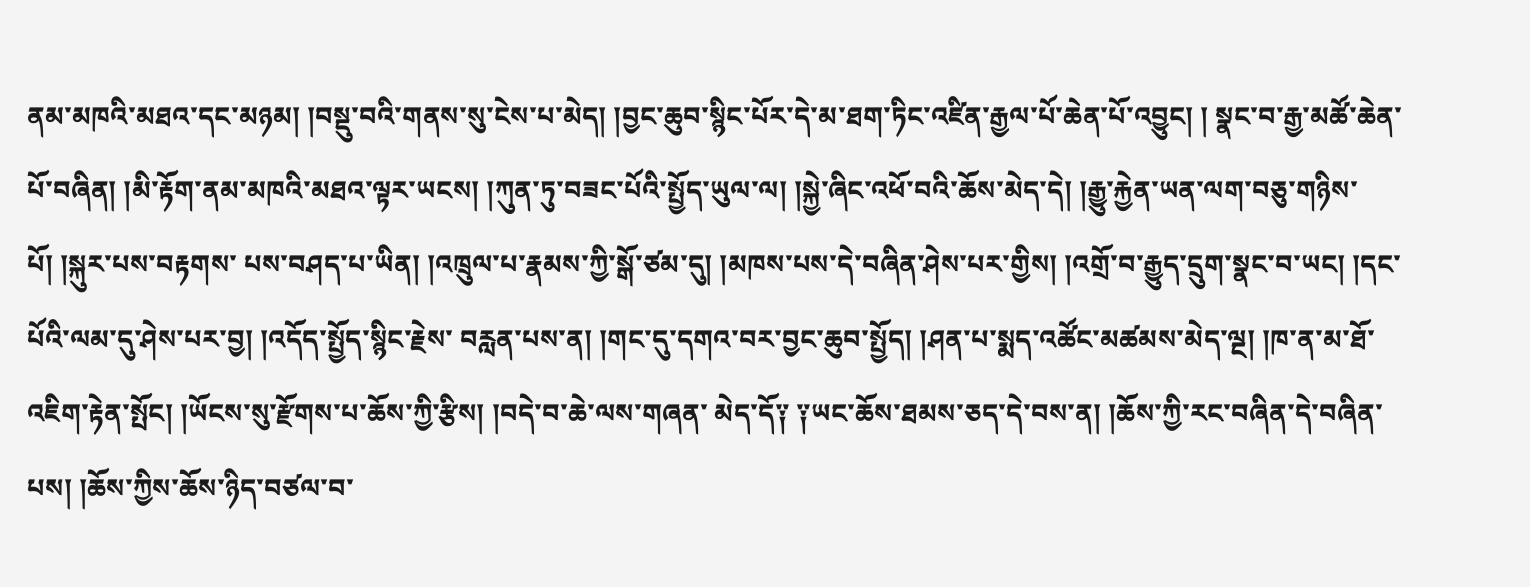ནམ་མཁའི་མཐའ་དང་མཉམ། །བསྡུ་བའི་གནས་སུ་ངེས་པ་མེད། །བྱང་ཆུབ་སྙིང་པོར་དེ་མ་ཐག་ཏིང་འཛིན་རྒྱལ་པོ་ཆེན་པོ་འབྱུང། ། སྣང་བ་རྒྱ་མཚོ་ཆེན་པོ་བཞིན། །མི་རྟོག་ནམ་མཁའི་མཐའ་ལྟར་ཡངས། །ཀུན་ཏུ་བཟང་པོའི་སྤྱོད་ཡུལ་ལ། །སྐྱེ་ཞིང་འཕོ་བའི་ཆོས་མེད་དེ། །རྒྱུ་རྐྱེན་ཡན་ལག་བཅུ་གཉིས་པོ། །སྐུར་པས་བརྟགས་ པས་བཤད་པ་ཡིན། །འཁྲུལ་པ་རྣམས་ཀྱི་སྒོ་ཙམ་དུ། །མཁས་པས་དེ་བཞིན་ཤེས་པར་གྱིས། །འགྲོ་བ་རྒྱུད་དྲུག་སྣང་བ་ཡང། །དང་པོའི་ལམ་དུ་ཤེས་པར་བྱ། །འདོད་སྤྱོད་སྙིང་རྗེས་ བརླན་པས་ན། །གང་དུ་དགའ་བར་བྱང་ཆུབ་སྤྱོད། །ཤན་པ་སྨད་འཚོང་མཚམས་མེད་ལྔ། །ཁ་ན་མ་ཐོ་འཇིག་རྟེན་སྤོང། །ཡོངས་སུ་རྫོགས་པ་ཆོས་ཀྱི་རྩིས། །བདེ་བ་ཆེ་ལས་གཞན་ མེད་དོ༑ ༑ཡང་ཆོས་ཐམས་ཅད་དེ་བས་ན། །ཆོས་ཀྱི་རང་བཞིན་དེ་བཞིན་པས། །ཆོས་ཀྱིས་ཆོས་ཉིད་བཙལ་བ་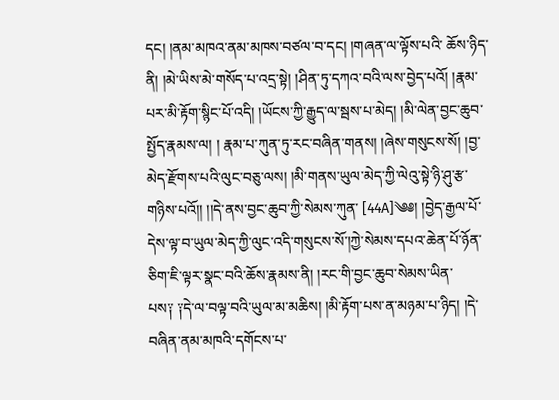དང། །ནམ་མཁའ་ནམ་མཁས་བཙལ་བ་དང། །གཞན་ལ་ལྟོས་པའི་ ཆོས་ཉིད་ནི། །མེ་ཡིས་མེ་གསོད་པ་འདྲ་སྟེ། །ཤིན་ཏུ་དཀའ་བའི་ལས་བྱེད་པའོ། །རྣམ་པར་མི་རྟོག་སྙིང་པོ་འདི། །ཡོངས་ཀྱི་རྒྱུད་ལ་སྦས་པ་མེད། །མི་ལེན་བྱང་ཆུབ་སྤྱོད་རྣམས་ལ། ། རྣམ་པ་ཀུན་ཏུ་རང་བཞིན་གནས། །ཞེས་གསུངས་སོ། །བྱ་མེད་རྫོགས་པའི་ལུང་བཅུ་ལས། །མི་གནས་ཡུལ་མེད་ཀྱི་ལེའུ་སྟེ་ཉི་ཤུ་རྩ་གཉིས་པའོ།། །།དེ་ནས་བྱང་ཆུབ་ཀྱི་སེམས་ཀུན་ [44A]༄༅། །བྱེད་རྒྱལ་པོ་དེས་ལྟ་བ་ཡུལ་མེད་ཀྱི་ལུང་འདི་གསུངས་སོ་།ཀྱེ་སེམས་དཔའ་ཆེན་པོ་ཉོན་ཅིག་ཇི་ལྟར་སྣང་བའི་ཆོས་རྣམས་ནི། །རང་གི་བྱང་ཆུབ་སེམས་ཡིན་ པས༑ ༑དེ་ལ་བལྟ་བའི་ཡུལ་མ་མཆིས། །མི་རྟོག་པས་ན་མཉམ་པ་ཉིད། །དེ་བཞིན་ནམ་མཁའི་དགོངས་པ་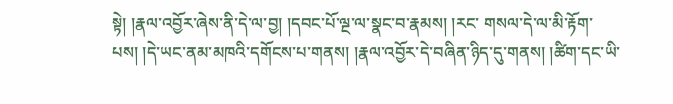སྟེ། །རྣལ་འབྱོར་ཞེས་ནི་དེ་ལ་བྱ། །དབང་པོ་ལྔ་ལ་སྣང་བ་རྣམས། །རང་ གསལ་དེ་ལ་མི་རྟོག་པས། །དེ་ཡང་ནམ་མཁའི་དགོངས་པ་གནས། །རྣལ་འབྱོར་དེ་བཞིན་ཉིད་དུ་གནས། །ཚིག་དང་ཡི་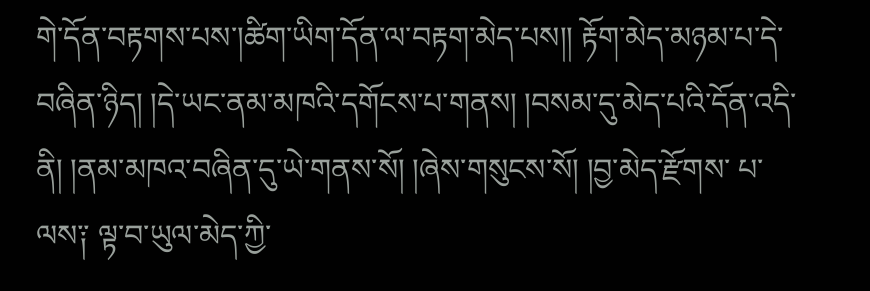གེ་དོན་བརྟགས་པས་།ཚིག་ཡིག་དོན་ལ་བརྟག་མེད་པས།། རྟོག་མེད་མཉམ་པ་དེ་བཞིན་ཉིད། །དེ་ཡང་ནམ་མཁའི་དགོངས་པ་གནས། །བསམ་དུ་མེད་པའི་དོན་འདི་ནི། །ནམ་མཁའ་བཞིན་དུ་ཡེ་གནས་སོ། །ཞེས་གསུངས་སོ། །བྱ་མེད་རྫོགས་ པ་ལས༑ ལྟ་བ་ཡུལ་མེད་ཀྱི་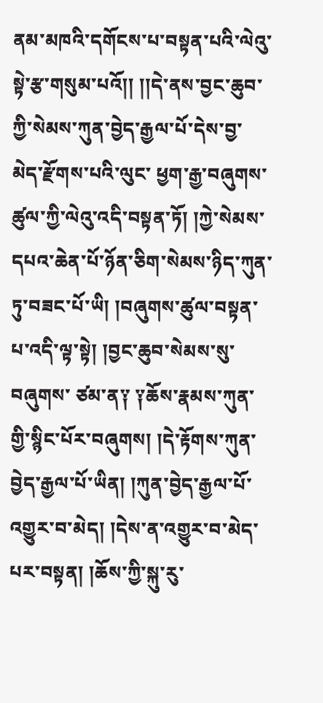ནམ་མཁའི་དགོངས་པ་བསྟན་པའི་ལེའུ་སྟེ་རྩ་གསུམ་པའོ།། །།དེ་ནས་བྱང་ཆུབ་ཀྱི་སེམས་ཀུན་བྱེད་རྒྱལ་པོ་དེས་བྱ་མེད་རྫོགས་པའི་ལུང་ ཕྱག་རྒྱ་བཞུགས་ཚུལ་ཀྱི་ལེའུ་འདི་བསྟན་ཏོ། །ཀྱེ་སེམས་དཔའ་ཆེན་པོ་ཉོན་ཅིག་སེམས་ཉིད་ཀུན་ཏུ་བཟང་པོ་ཡི། །བཞུགས་ཚུལ་བསྟན་པ་འདི་ལྟ་སྟེ། །བྱང་ཆུབ་སེམས་སུ་བཞུགས་ ཙམ་ན༑ ༑ཆོས་རྣམས་ཀུན་གྱི་སྙིང་པོར་བཞུགས། །དེ་རྟོགས་ཀུན་བྱེད་རྒྱལ་པོ་ཡིན། །ཀུན་བྱེད་རྒྱལ་པོ་འགྱུར་བ་མེད། །དེས་ན་འགྱུར་བ་མེད་པར་བསྟན། །ཆོས་ཀྱི་སྐུ་རུ་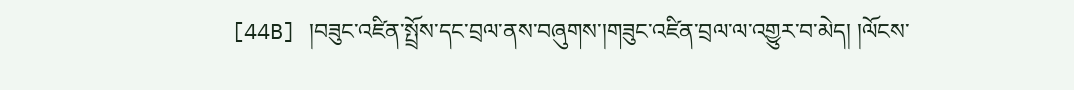[44B] །བཟུང་འཛིན་སྤྲོས་དང་བྲལ་ནས་བཞུགས་།གཟུང་འཛིན་བྲལ་ལ་འགྱུར་བ་མེད། །ལོངས་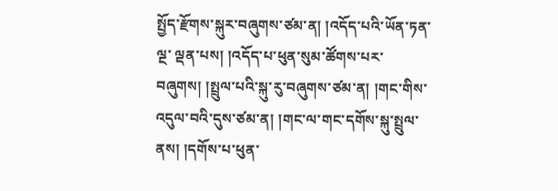སྤྱོད་རྫོགས་སྐུར་བཞུགས་ཙམ་ན། །འདོད་པའི་ཡོན་ཏན་ལྔ་ ལྡན་པས། །འདོད་པ་ཕུན་སུམ་ཚོགས་པར་བཞུགས། །སྤྲུལ་པའི་སྐུ་རུ་བཞུགས་ཙམ་ན། །གང་གིས་འདུལ་བའི་དུས་ཙམ་ན། །གང་ལ་གང་དགོས་སྐུ་སྤྲུལ་ནས། །དགོས་པ་ཕུན་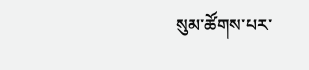སུམ་ཚོགས་པར་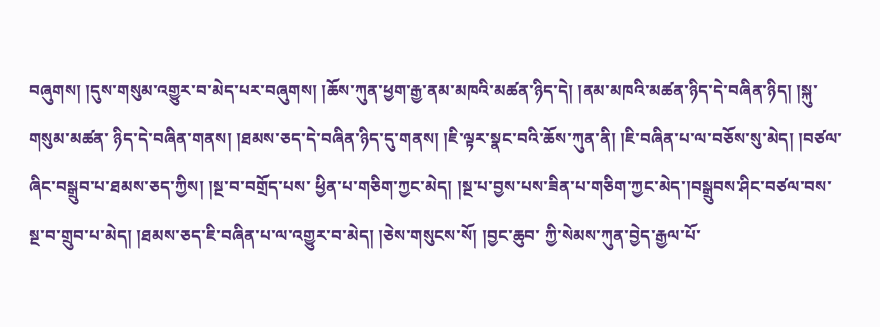བཞུགས། །དུས་གསུམ་འགྱུར་བ་མེད་པར་བཞུགས། །ཆོས་ཀུན་ཕྱག་རྒྱ་ནམ་མཁའི་མཚན་ཉིད་དེ། །ནམ་མཁའི་མཚན་ཉིད་དེ་བཞིན་ཉིད། །སྐུ་གསུམ་མཚན་ ཉིད་དེ་བཞིན་གནས། །ཐམས་ཅད་དེ་བཞིན་ཉིད་དུ་གནས། །ཇི་ལྟར་སྣང་བའི་ཆོས་ཀུན་ནི། །ཇི་བཞིན་པ་ལ་བཅོས་སུ་མེད། །བཙལ་ཞིང་བསྒྲུབ་པ་ཐམས་ཅད་ཀྱིས། །སྔ་བ་བགྲོད་པས་ ཕྱིན་པ་གཅིག་ཀྱང་མེད། །སྔ་པ་བྱས་པས་ཟིན་པ་གཅིག་ཀྱང་མེད་།བསྒྲུབས་ཤིང་བཙལ་བས་སྔ་བ་གྲུབ་པ་མེད། །ཐམས་ཅད་ཇི་བཞིན་པ་ལ་འགྱུར་བ་མེད། །ཅེས་གསུངས་སོ། །བྱང་ཆུབ་ ཀྱི་སེམས་ཀུན་བྱེད་རྒྱལ་པོ་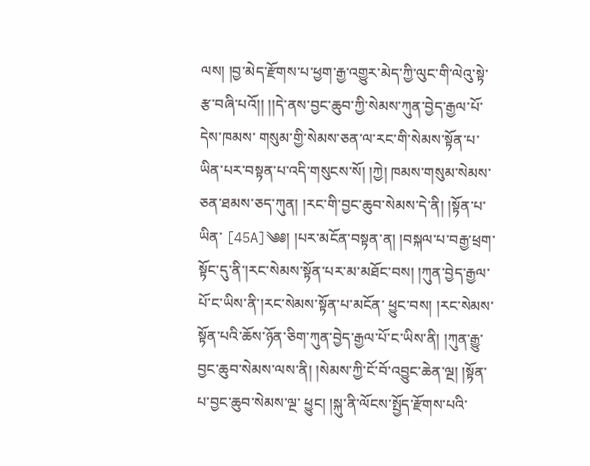ལས། །བྱ་མེད་རྫོགས་པ་ཕྱག་རྒྱ་འགྱུར་མེད་ཀྱི་ལུང་གི་ལེའུ་སྟེ་རྩ་བཞི་པའོ།། །།དེ་ནས་བྱང་ཆུབ་ཀྱི་སེམས་ཀུན་བྱེད་རྒྱལ་པོ་དེས་ཁམས་ གསུམ་གྱི་སེམས་ཅན་ལ་རང་གི་སེམས་སྟོན་པ་ཡིན་པར་བསྟན་པ་འདི་གསུངས་སོ། །ཀྱེ། ཁམས་གསུམ་སེམས་ཅན་ཐམས་ཅད་ཀུན། །རང་གི་བྱང་ཆུབ་སེམས་དེ་ནི། །སྟོན་པ་ཡིན་ [45A]༄༅། །པར་མངོན་བསྟན་ན། །བསྐལ་པ་བརྒྱ་ཕྲག་སྟོང་དུ་ནི་།རང་སེམས་སྟོན་པར་མ་མཐོང་བས། །ཀུན་བྱེད་རྒྱལ་པོ་ང་ཡིས་ནི་།རང་སེམས་སྟོན་པ་མངོན་ ཕྱུང་བས། །རང་སེམས་སྟོན་པའི་ཆོས་ཉོན་ཅིག་ཀུན་བྱེད་རྒྱལ་པོ་ང་ཡིས་ནི། །ཀུན་རྒྱུ་བྱང་ཆུབ་སེམས་ལས་ནི། །སེམས་ཀྱི་ངོ་བོ་འབྱུང་ཆེན་ལྔ། །སྟོན་པ་བྱང་ཆུབ་སེམས་ལྔ་ ཕྱུང། །སྐུ་ནི་ལོངས་སྤྱོད་རྫོགས་པའི་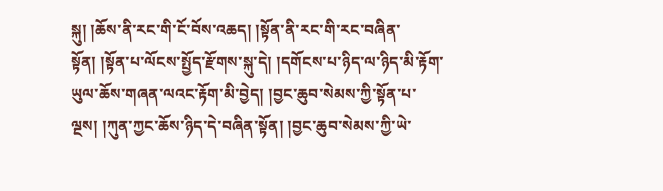སྐུ། །ཆོས་ནི་རང་གི་ངོ་བོས་འཆད། །སྟོན་ནི་རང་གི་རང་བཞིན་སྟོན། །སྟོན་པ་ལོངས་སྤྱོད་རྫོགས་སྐུ་དེ། །དགོངས་པ་ཉིད་ལ་ཉིད་མི་རྟོག་ ཡུལ་ཆོས་གཞན་ལའང་རྟོག་མི་བྱེད། །བྱང་ཆུབ་སེམས་ཀྱི་སྟོན་པ་ལྔས། །ཀུན་ཀྱང་ཆོས་ཉིད་དེ་བཞིན་སྟོན། །བྱང་ཆུབ་སེམས་ཀྱི་ཡེ་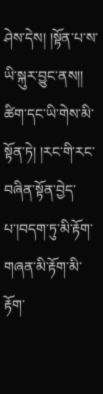ཤེས་དེས། །སྟོན་པ་ས་ཡི་སྐུར་བྱུང་ནས།། ཚིག་དང་ཡི་གེས་མི་སྟོན་ཏེ། །རང་གི་རང་བཞིན་སྟོན་བྱེད་པ་།བདག་ཏུ་མི་རྟོག་གཞན་མི་རྟོག་མི་རྟོག་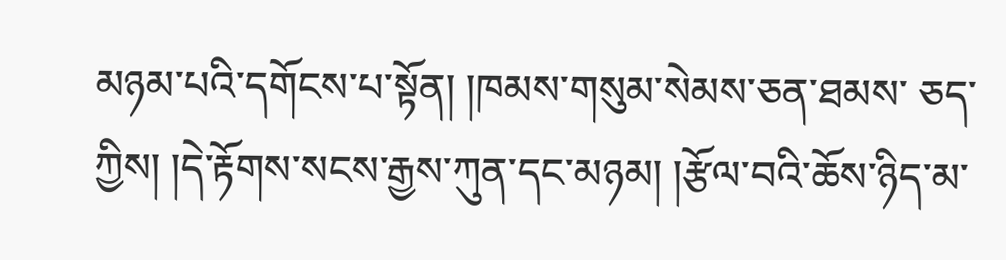མཉམ་པའི་དགོངས་པ་སྟོན། །ཁམས་གསུམ་སེམས་ཅན་ཐམས་ ཅད་ཀྱིས། །དེ་རྟོགས་སངས་རྒྱས་ཀུན་དང་མཉམ། །རྩོལ་བའི་ཆོས་ཉིད་མ་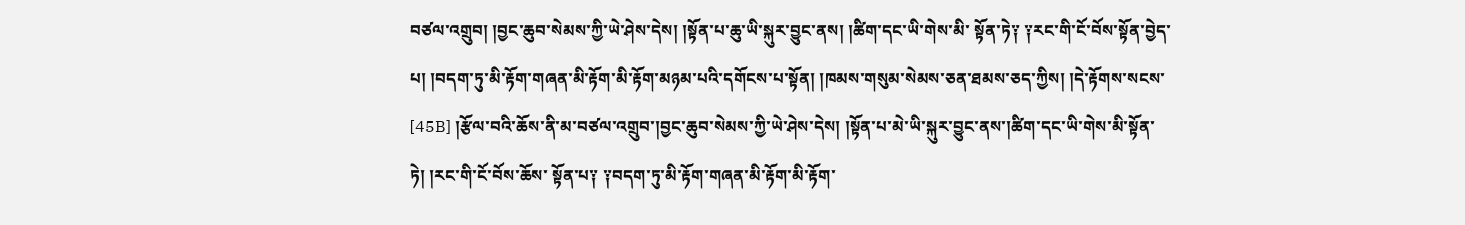བཙལ་འགྲུབ། །བྱང་ཆུབ་སེམས་ཀྱི་ཡེ་ཤེས་དེས། །སྟོན་པ་ཆུ་ཡི་སྐུར་བྱུང་ནས། །ཚིག་དང་ཡི་གེས་མི་ སྟོན་ཏེ༑ ༑རང་གི་ངོ་བོས་སྟོན་བྱེད་པ། །བདག་ཏུ་མི་རྟོག་གཞན་མི་རྟོག་མི་རྟོག་མཉམ་པའི་དགོངས་པ་སྟོན། །ཁམས་གསུམ་སེམས་ཅན་ཐམས་ཅད་ཀྱིས། །དེ་རྟོགས་སངས་ [45B] །རྩོལ་བའི་ཆོས་ནི་མ་བཙལ་འགྲུབ་།བྱང་ཆུབ་སེམས་ཀྱི་ཡེ་ཤེས་དེས། །སྟོན་པ་མེ་ཡི་སྐུར་བྱུང་ནས་།ཚིག་དང་ཡི་གེས་མི་སྟོན་ཏེ། །རང་གི་ངོ་བོས་ཆོས་ སྟོན་པ༑ ༑བདག་ཏུ་མི་རྟོག་གཞན་མི་རྟོག་མི་རྟོག་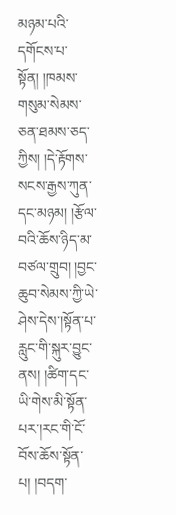མཉམ་པའི་དགོངས་པ་སྟོན། །ཁམས་གསུམ་སེམས་ཅན་ཐམས་ཅད་ཀྱིས། །དེ་རྟོགས་སངས་རྒྱས་ཀུན་དང་མཉམ། །རྩོལ་ བའི་ཆོས་ཉིད་མ་བཙལ་གྲུབ། །བྱང་ཆུབ་སེམས་ཀྱི་ཡེ་ཤེས་དེས་།སྟོན་པ་རླུང་གི་སྐུར་བྱུང་ནས། །ཚིག་དང་ཡི་གེས་མི་སྟོན་པར་།རང་གི་ངོ་བོས་ཆོས་སྟོན་པ། །བདག་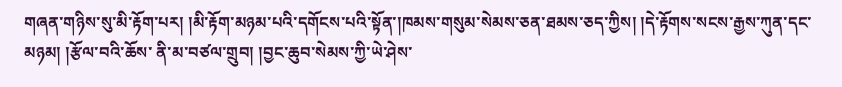གཞན་གཉིས་སུ་མི་རྟོག་པར། །མི་རྟོག་མཉམ་པའི་དགོངས་པའི་སྟོན་།ཁམས་གསུམ་སེམས་ཅན་ཐམས་ཅད་ཀྱིས། །དེ་རྟོགས་སངས་རྒྱས་ཀུན་དང་མཉམ། །རྩོལ་བའི་ཆོས་ ནི་མ་བཙལ་གྲུབ། །བྱང་ཆུབ་སེམས་ཀྱི་ཡེ་ཤེས་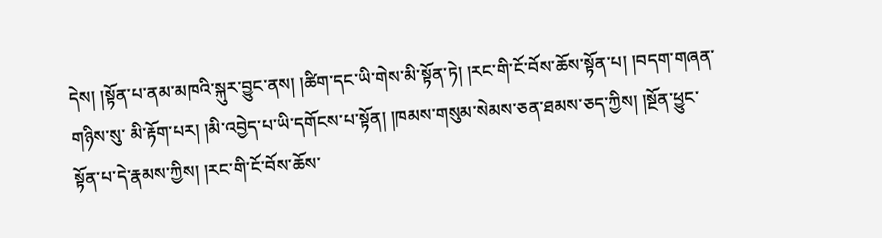དེས། །སྟོན་པ་ནམ་མཁའི་སྐུར་བྱུང་ནས། །ཚིག་དང་ཡི་གེས་མི་སྟོན་ཏེ། །རང་གི་ངོ་བོས་ཆོས་སྟོན་པ། །བདག་གཞན་གཉིས་སུ་ མི་རྟོག་པར། །མི་འབྱེད་པ་ཡི་དགོངས་པ་སྟོན། །ཁམས་གསུམ་སེམས་ཅན་ཐམས་ཅད་ཀྱིས། །སྔོན་ཕྱུང་སྟོན་པ་དེ་རྣམས་ཀྱིས། །རང་གི་ངོ་བོས་ཆོས་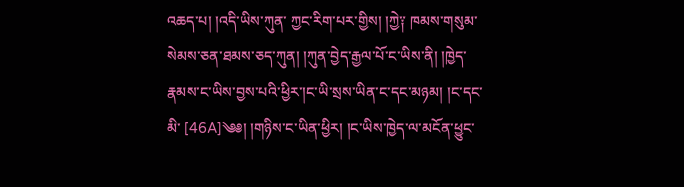འཆད་པ། །འདི་ཡིས་ཀུན་ ཀྱང་རིག་པར་གྱིས། །ཀྱེ༑ ཁམས་གསུམ་སེམས་ཅན་ཐམས་ཅད་ཀུན། །ཀུན་བྱེད་རྒྱལ་པོ་ང་ཡིས་ནི། །ཁྱེད་རྣམས་ང་ཡིས་བྱས་པའི་ཕྱིར་།ང་ཡི་སྲས་ཡིན་ང་དང་མཉམ། །ང་དང་མི་ [46A]༄༅། །གཉིས་ང་ཡིན་ཕྱིར། །ང་ཡིས་ཁྱེད་ལ་མངོན་ཕྱུང་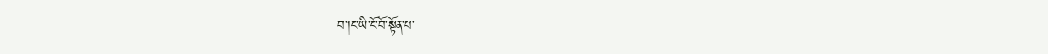བ་།ང་ཡི་ངོ་བོ་སྟོན་པ་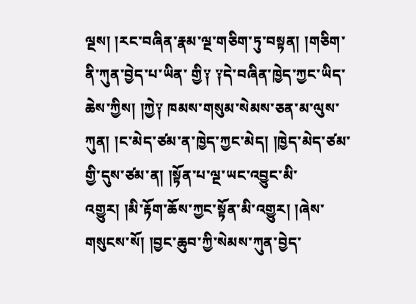ལྔས། །རང་བཞིན་རྣམ་ལྔ་གཅིག་ཏུ་བསྟན། །གཅིག་ནི་ཀུན་བྱེད་པ་ཡིན་ གྱི༑ ༑དེ་བཞིན་ཁྱེད་ཀྱང་ཡིད་ཆེས་ཀྱིས། །ཀྱེ༑ ཁམས་གསུམ་སེམས་ཅན་མ་ལུས་ཀུན། །ང་མེད་ཙམ་ན་ཁྱེད་ཀྱང་མེད། །ཁྱེད་མེད་ཙམ་གྱི་དུས་ཙམ་ན། །སྟོན་པ་ལྔ་ཡང་འབྱུང་མི་ འགྱུར། །མི་རྟོག་ཆོས་ཀྱང་སྟོན་མི་འགྱུར། །ཞེས་གསུངས་སོ། །བྱང་ཆུབ་ཀྱི་སེམས་ཀུན་བྱེད་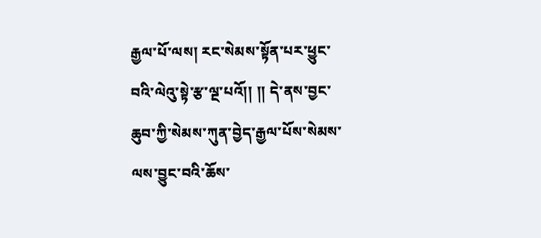རྒྱལ་པོ་ལས། རང་སེམས་སྟོན་པར་ཕྱུང་བའི་ལེའུ་སྟེ་རྩ་ལྔ་པའོ།། །། དེ་ནས་བྱང་ཆུབ་ཀྱི་སེམས་ཀུན་བྱེད་རྒྱལ་པོས་སེམས་ལས་བྱུང་བའི་ཆོས་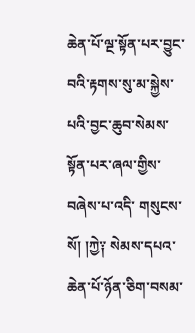ཆེན་པོ་ལྔ་སྟོན་པར་བྱུང་བའི་རྟགས་སུ་མ་སྐྱེས་པའི་བྱང་ཆུབ་སེམས་སྟོན་པར་ཞལ་གྱིས་བཞེས་པ་འདི་ གསུངས་སོ། །ཀྱེ༑ སེམས་དཔའ་ཆེན་པོ་ཉོན་ཅིག་བསམ་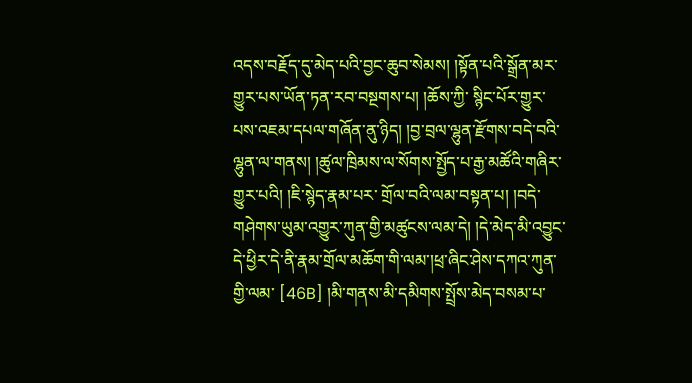འདས་བརྗོད་དུ་མེད་པའི་བྱང་ཆུབ་སེམས། །སྟོན་པའི་སྒྲོན་མར་གྱུར་པས་ཡོན་ཏན་རབ་བསྔགས་པ། །ཆོས་ཀྱི་ སྙིང་པོར་གྱུར་པས་འཇམ་དཔལ་གཞོན་ནུ་ཉིད། །བྱ་བྲལ་ལྷུན་རྫོགས་བདེ་བའི་ལྷུན་ལ་གནས། །ཚུལ་ཁྲིམས་ལ་སོགས་སྤྱོད་པ་རྒྱ་མཚོའི་གཞིར་གྱུར་པའི། །ཇི་སྙེད་རྣམ་པར་ གྲོལ་བའི་ལམ་བསྟན་པ། །བདེ་གཤེགས་ཡུམ་འགྱུར་ཀུན་གྱི་མཚུངས་ལམ་དེ། །དེ་མེད་མི་འབྱུང་དེ་ཕྱིར་དེ་ནི་རྣམ་གྲོལ་མཆོག་གི་ལམ་།ཕྲ་ཞིང་ཤེས་དཀའ་ཀུན་གྱི་ལམ་ [46B] །མི་གནས་མི་དམིགས་སྤྲོས་མེད་བསམ་པ་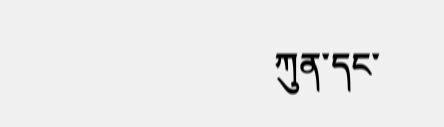ཀུན་དང་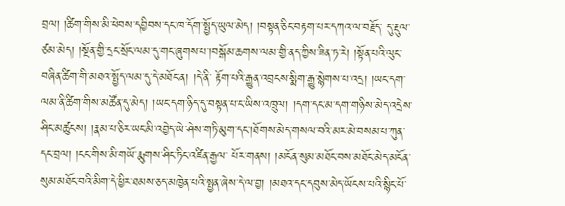བྲལ། །ཚིག་གིས་མི་ཕེབས་དབྱིབས་དང་ཁ་དོག་སྤྱོད་ཡུལ་མེད། །བསྟན་ཅིང་བརྟག་པར་དཀའ་ལ་བརྗོད་ དུ་རྡུལ་ཙམ་མེད། །སྔོན་གྱི་དྲང་སྲོང་ལམ་དུ་གང་ཞུགས་པ་།བསྒོམ་ཆགས་ལམ་གྱི་ནད་ཀྱིས་ཟིན་ཏ་རེ། །སྟོན་པའི་ལུང་བཞིན་ཚིག་གི་མཐའ་སྤྱོད་ལམ་དུ་དེ་མཐོང་ན། །དེ་ནི་ རྟོག་པའི་རྒྱུན་འབྲངས་སྨིག་རྒྱུ་སྙེགས་པ་འདྲ། །ཡང་དག་ལམ་ནི་ཚིག་གིས་མཚོན་དུ་མེད། །ཡང་དག་ཉིད་དུ་བསྟན་པ་ང་ཡིས་འཁྲུལ། །དག་དང་མ་དག་གཉིས་མེད་འདྲེས་ ཤིང་མཚུངས། །རྣམ་པ་ཅིར་ཡང་མི་འབྱེད་ཡེ་ཤེས་གཏི་མུག་དང་།ཐོགས་མེད་གསལ་བའི་མར་མེ་བསམ་པ་ཀུན་དང་བྲལ། །ངང་གིས་མི་གཡོ་རྨུགས་ཤིང་ཏིང་འཛིན་རྒྱལ་ པོར་གནས། །མངོན་སུམ་མཐོང་བས་མཐོང་མེད་མངོན་སུམ་མཐོང་བའི་མིག་དེ་ཕྱིར་ཐམས་ཅད་མཁྱེན་པའི་སྤྱན་ཞེས་དེ་ལ་བྱ། །མཐའ་དང་དབུས་མེད་ཡོངས་པའི་སྙིང་པོ་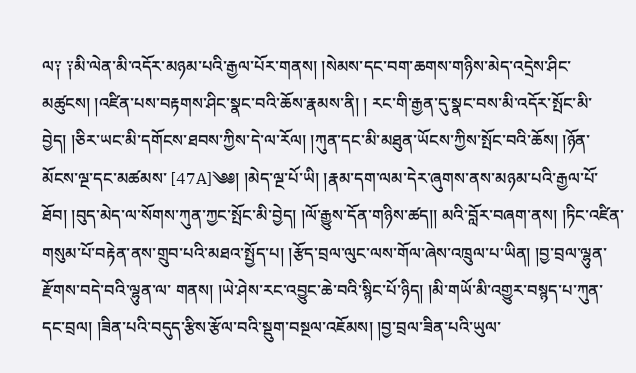ལ༑ ༑མི་ལེན་མི་འདོར་མཉམ་པའི་རྒྱལ་པོར་གནས། །སེམས་དང་བག་ཆགས་གཉིས་མེད་འདྲེས་ཤིང་མཚུངས། །འཛིན་པས་བརྟགས་ཤིང་སྣང་བའི་ཆོས་རྣམས་ནི། ། རང་གི་རྒྱན་དུ་སྣང་བས་མི་འདོར་སྤོང་མི་བྱེད། །ཅིར་ཡང་མི་དགོངས་ཐབས་ཀྱིས་དེ་ལ་རོལ། །ཀུན་དང་མི་མཐུན་ཡོངས་ཀྱིས་སྤོང་བའི་ཆོས། །ཉོན་མོངས་ལྔ་དང་མཚམས་ [47A]༄༅། །མེད་ལྔ་པོ་ཡི། །རྣམ་དག་ལམ་དེར་ཞུགས་ནས་མཉམ་པའི་རྒྱལ་པོ་ཐོབ། །བུད་མེད་ལ་སོགས་ཀུན་ཀྱང་སྤོང་མི་བྱེད། །ལོ་རྒྱུས་དོན་གཉིས་ཚད།། མའི་བློར་བཞག་ནས། །ཏིང་འཛིན་གསུམ་པོ་བརྟེན་ནས་གྲུབ་པའི་མཐའ་སྤྱོད་པ། །རྩོད་བྲལ་ལུང་ལས་གོལ་ཞེས་འཁྲུལ་པ་ཡིན། །བྱ་བྲལ་ལྷུན་རྫོགས་བདེ་བའི་ལྷུན་ལ་ གནས། །ཡེ་ཤེས་རང་འབྱུང་ཆེ་བའི་སྙིང་པོ་ཉིད། །མི་གཡོ་མི་འགྱུར་བསྙད་པ་ཀུན་དང་བྲལ། །ཟིན་པའི་བདུད་རྩིས་རྩོལ་བའི་སྡུག་བསྔལ་འཇོམས། །བྱ་བྲལ་ཟིན་པའི་ཡུལ་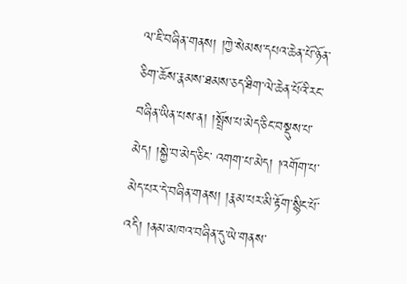ལ་ཇི་བཞིན་གནས། །ཀྱེ་སེམས་དཔའ་ཆེན་པོ་ཉོན་ཅིག་ཆོས་རྣམས་ཐམས་ཅད་ཐིག་ལེ་ཆེན་པོའི་རང་བཞིན་ཡིན་པས་ན། །སྤྲོས་པ་མེད་ཅིང་བསྡུས་པ་མེད། །སྐྱེ་བ་མེད་ཅིང་ འགག་པ་མེད། །འགོག་པ་མེད་པར་དེ་བཞིན་གནས། །རྣམ་པར་མི་རྟོག་སྙིང་པོ་འདི། །ནམ་མཁའ་བཞིན་དུ་ཡེ་གནས་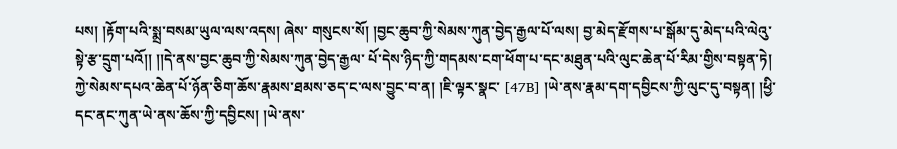པས། །རྟོག་པའི་སྨྲ་བསམ་ཡུལ་ལས་འདས། ཞེས་ གསུངས་སོ། །བྱང་ཆུབ་ཀྱི་སེམས་ཀུན་བྱེད་རྒྱལ་པོ་ལས། བྱ་མེད་རྫོགས་པ་སྒོམ་དུ་མེད་པའི་ལེའུ་སྟེ་རྩ་དྲུག་པའོ།། །།དེ་ནས་བྱང་ཆུབ་ཀྱི་སེམས་ཀུན་བྱེད་རྒྱལ་ པོ་དེས་ཉིད་ཀྱི་གདམས་ངག་ཕོག་པ་དང་མཐུན་པའི་ལུང་ཆེན་པོ་རིམ་གྱིས་བསྟན་ཏེ། ཀྱེ་སེམས་དཔའ་ཆེན་པོ་ཉོན་ཅིག་ཆོས་རྣམས་ཐམས་ཅད་ང་ལས་བྱུང་བ་ན། །ཇི་ལྟར་སྣང་ [47B] །ཡེ་ནས་རྣམ་དག་དབྱིངས་ཀྱི་ལུང་དུ་བསྟན། །ཕྱི་དང་ནང་ཀུན་ཡེ་ནས་ཆོས་ཀྱི་དབྱིངས། །ཡེ་ནས་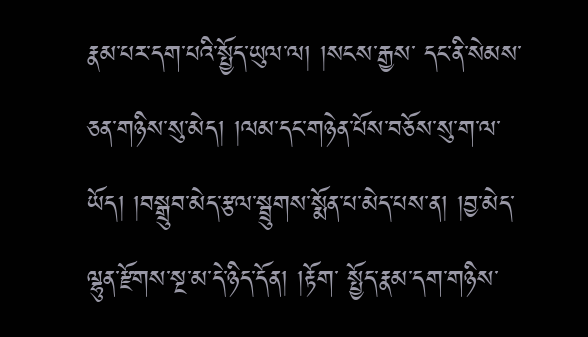རྣམ་པར་དག་པའི་སྤྱོད་ཡུལ་ལ། །སངས་རྒྱས་ དང་ནི་སེམས་ཅན་གཉིས་སུ་མེད། །ལམ་དང་གཉེན་པོས་བཅོས་སུ་ག་ལ་ཡོད། །བསྒྲུབ་མེད་རྩལ་སྦྲུགས་སྨོན་པ་མེད་པས་ན། །བྱ་མེད་ལྷུན་རྫོགས་སྔ་མ་དེ་ཉིད་དོན། །རྟོག་ སྤྱོད་རྣམ་དག་གཉིས་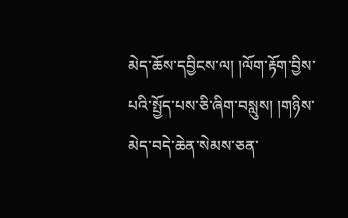མེད་ཆོས་དབྱིངས་ལ། །ལོག་རྟོག་བྱིས་པའི་སྤྱོད་པས་ཅི་ཞིག་བསླུས། །གཉིས་མེད་བདེ་ཆེན་སེམས་ཅན་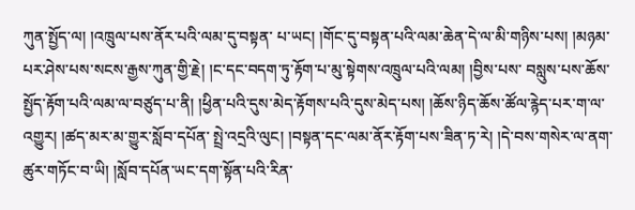ཀུན་སྤྱོད་ལ། །འཁྲུལ་པས་ནོར་པའི་ལམ་དུ་བསྟན་ པ་ཡང། །གོང་དུ་བསྟན་པའི་ལམ་ཆེན་དེ་ལ་མི་གཉིས་པས། །མཉམ་པར་ཤེས་པས་སངས་རྒྱས་ཀུན་གྱི་རྗེ། །ང་དང་བདག་ཏུ་རྟོག་པ་མུ་སྟེགས་འཁྲུལ་པའི་ལམ། །བྱིས་པས་ བསླུས་པས་ཆོས་སྤྱོད་རྟོག་པའི་ལམ་ལ་བཙུད་པ་ནི། །ཕྱིན་པའི་དུས་མེད་རྟོགས་པའི་དུས་མེད་པས། །ཆོས་ཉིད་ཆོས་ཚོལ་རྙེད་པར་ག་ལ་འགྱུར། །ཚད་མར་མ་གྱུར་སློབ་དཔོན་ སྤྲེ་འདྲའི་ལུང། །བསྟན་དང་ལམ་ནོར་རྟོག་པས་ཟིན་ཏ་རེ། །དེ་བས་གསེར་ལ་ནག་ཚུར་གཏོང་བ་ཡི། །སློབ་དཔོན་ཡང་དག་སྟོན་པའི་རིན་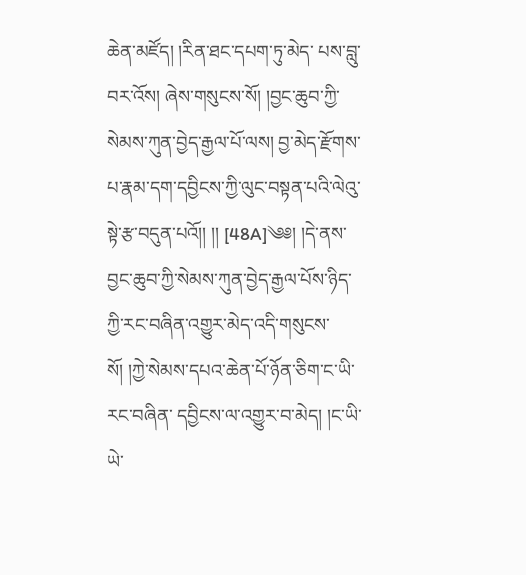ཆེན་མཛོད། །རིན་ཐང་དཔག་ཏུ་མེད་ པས་བླུ་བར་འོས། ཞེས་གསུངས་སོ། །བྱང་ཆུབ་ཀྱི་སེམས་ཀུན་བྱེད་རྒྱལ་པོ་ལས། བྱ་མེད་རྫོགས་པ་རྣམ་དག་དབྱིངས་ཀྱི་ལུང་བསྟན་པའི་ལེའུ་སྟེ་རྩ་བདུན་པའོ།། །། [48A]༄༅། །དེ་ནས་བྱང་ཆུབ་ཀྱི་སེམས་ཀུན་བྱེད་རྒྱལ་པོས་ཉིད་ཀྱི་རང་བཞིན་འགྱུར་མེད་འདི་གསུངས་སོ། །ཀྱེ་སེམས་དཔའ་ཆེན་པོ་ཉོན་ཅིག་ང་ཡི་རང་བཞིན་ དབྱིངས་ལ་འགྱུར་བ་མེད། །ང་ཡི་ཡེ་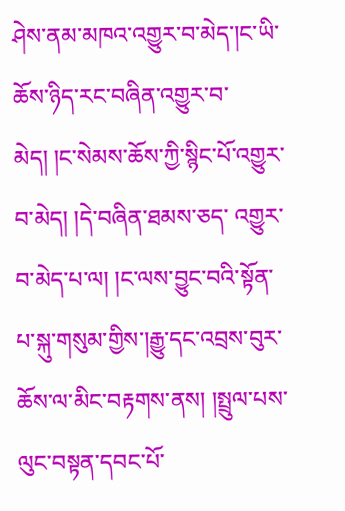ཤེས་ནམ་མཁའ་འགྱུར་བ་མེད་།ང་ཡི་ཆོས་ཉིད་རང་བཞིན་འགྱུར་བ་མེད། །ང་སེམས་ཆོས་ཀྱི་སྙིང་པོ་འགྱུར་བ་མེད། །དེ་བཞིན་ཐམས་ཅད་ འགྱུར་བ་མེད་པ་ལ། །ང་ལས་བྱུང་བའི་སྟོན་པ་སྐུ་གསུམ་གྱིས་།རྒྱུ་དང་འབྲས་བུར་ཆོས་ལ་མིང་བརྟགས་ནས། །སྤྲུལ་པས་ལུང་བསྟན་དབང་པོ་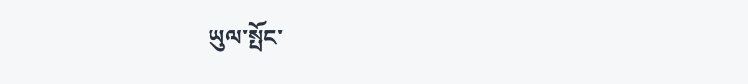ཡུལ་སྤོང་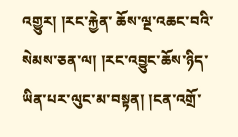འགྱུར། །རང་རྐྱེན་ ཆོས་ལྔ་འཆང་བའི་སེམས་ཅན་ལ། །རང་འབྱུང་ཆོས་ཉིད་ཡིན་པར་ལུང་མ་བསྟན། །ངན་འགྲོ་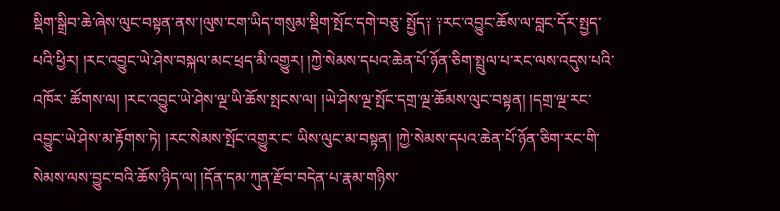སྡིག་སྒྲིབ་ཆེ་ཞེས་ལུང་བསྟན་ནས་།ལུས་ངག་ཡིད་གསུམ་སྡིག་སྤོང་དགེ་བཅུ་ སྤྱོད༑ ༑རང་འབྱུང་ཆོས་ལ་བླང་དོར་སྤྱད་པའི་ཕྱིར། །རང་འབྱུང་ཡེ་ཤེས་བསྐལ་མང་ཕྲད་མི་འགྱུར། །ཀྱེ་སེམས་དཔའ་ཆེན་པོ་ཉོན་ཅིག་སྤྲུལ་པ་རང་ལས་འདུས་པའི་འཁོར་ ཚོགས་ལ། །རང་འབྱུང་ཡེ་ཤེས་ལྔ་ཡི་ཆོས་སྤངས་ལ། །ཡེ་ཤེས་ལྔ་སྤོང་དགྲ་ལྔ་ཆོམས་ལུང་བསྟན། །དགྲ་ལྔ་རང་འབྱུང་ཡེ་ཤེས་མ་རྟོགས་ཏེ། །རང་སེམས་སྤོང་འགྱུར་ང་ ཡིས་ལུང་མ་བསྟན། །ཀྱེ་སེམས་དཔའ་ཆེན་པོ་ཉོན་ཅིག་རང་གི་སེམས་ལས་བྱུང་བའི་ཆོས་ཉིད་ལ། །དོན་དམ་ཀུན་རྫོབ་བདེན་པ་རྣམ་གཉིས་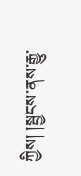ཀྱིས། །སྦྱངས་ནས་རྒྱུ་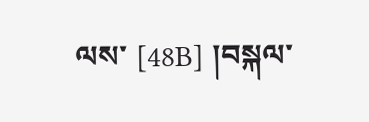ལས་ [48B] །བསྐལ་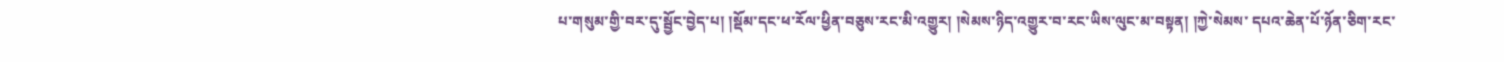པ་གསུམ་གྱི་བར་དུ་སྦྱོང་བྱེད་པ། །སྡོམ་དང་ཕ་རོལ་ཕྱིན་བཅུས་རང་མི་འགྱུར། །སེམས་ཉིད་འགྱུར་བ་རང་ཡིས་ལུང་མ་བསྟན། །ཀྱེ་སེམས་ དཔའ་ཆེན་པོ་ཉོན་ཅིག་རང་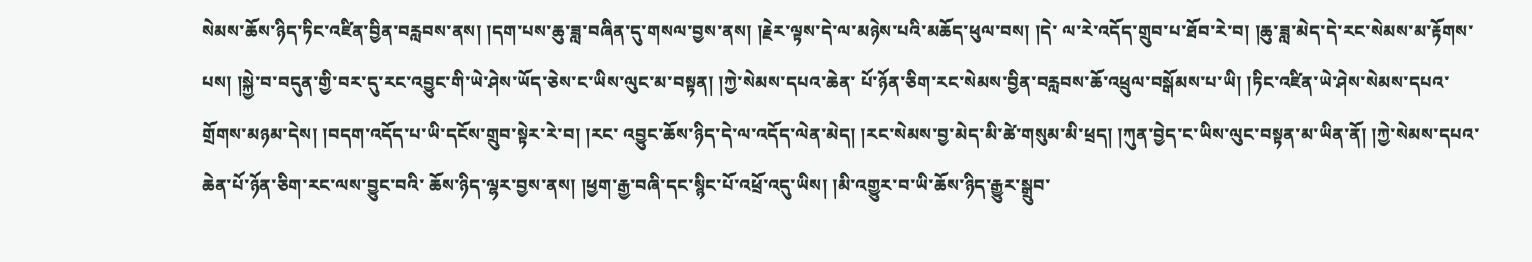སེམས་ཆོས་ཉིད་ཏིང་འཛིན་བྱིན་བརླབས་ནས། །དག་པས་ཆུ་ཟླ་བཞིན་དུ་གསལ་བྱས་ནས། །རྗེར་ལྟས་དེ་ལ་མཉེས་པའི་མཆོད་ཕུལ་བས། །དེ་ ལ་རེ་འདོད་གྲུབ་པ་ཐོབ་རེ་བ། །ཆུ་ཟླ་མེད་དེ་རང་སེམས་མ་རྟོགས་པས། །སྐྱེ་བ་བདུན་གྱི་བར་དུ་རང་འབྱུང་གི་ཡེ་ཤེས་ཡོད་ཅེས་ང་ཡིས་ལུང་མ་བསྟན། །ཀྱེ་སེམས་དཔའ་ཆེན་ པོ་ཉོན་ཅིག་རང་སེམས་བྱིན་བརླབས་ཆོ་འཕྲུལ་བསྒོམས་པ་ཡི། །ཏིང་འཛིན་ཡེ་ཤེས་སེམས་དཔའ་གྲོགས་མཉམ་དེས། །བདག་འདོད་པ་ཡི་དངོས་གྲུབ་སྟེར་རེ་བ། །རང་ འབྱུང་ཆོས་ཉིད་དེ་ལ་འདོད་ལེན་མེད། །རང་སེམས་བྱ་མེད་མི་ཚེ་གསུམ་མི་ཕྲད། །ཀུན་བྱེད་ང་ཡིས་ལུང་བསྟན་མ་ཡིན་ནོ། །ཀྱེ་སེམས་དཔའ་ཆེན་པོ་ཉོན་ཅིག་རང་ལས་བྱུང་བའི་ ཆོས་ཉིད་ལྷར་བྱས་ནས། །ཕྱག་རྒྱ་བཞི་དང་སྙིང་པོ་འཕྲོ་འདུ་ཡིས། །མི་འགྱུར་བ་ཡི་ཆོས་ཉིད་རྒྱུར་སྒྲུབ་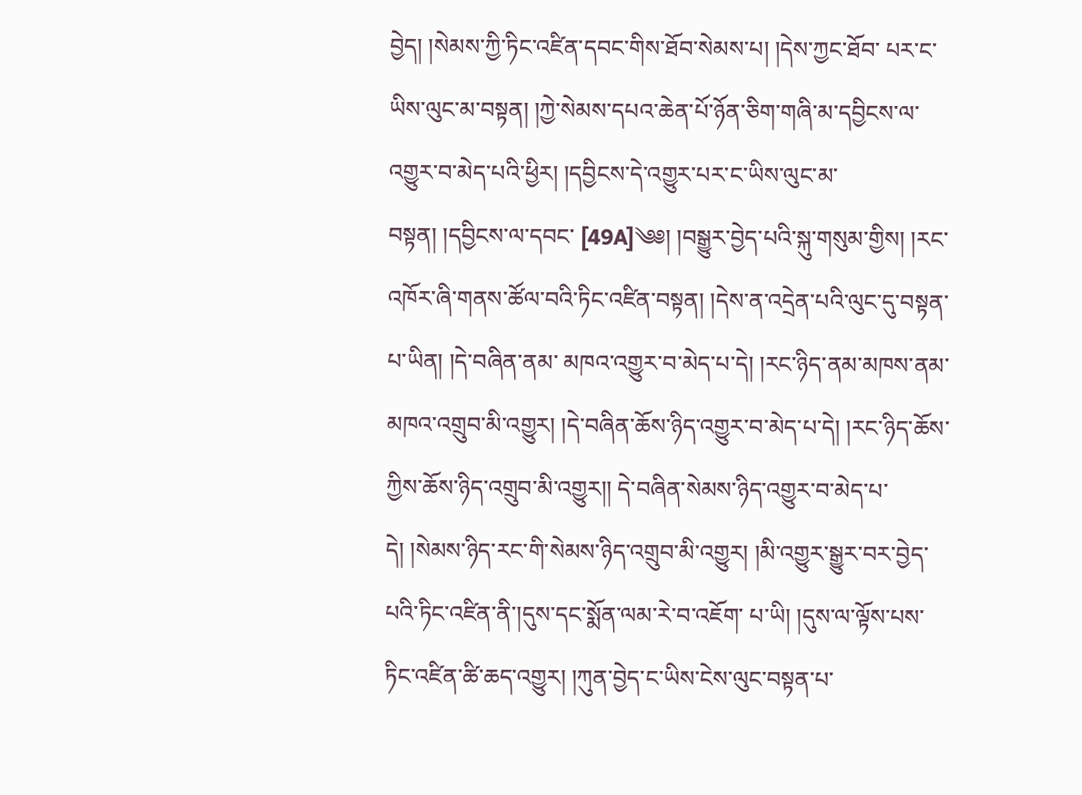བྱེད། །སེམས་ཀྱི་ཏིང་འཛིན་དབང་གིས་ཐོབ་སེམས་པ། །དེས་ཀྱང་ཐོབ་ པར་ང་ཡིས་ལུང་མ་བསྟན། །ཀྱེ་སེམས་དཔའ་ཆེན་པོ་ཉོན་ཅིག་གཞི་མ་དབྱིངས་ལ་འགྱུར་བ་མེད་པའི་ཕྱིར། །དབྱིངས་དེ་འགྱུར་པར་ང་ཡིས་ལུང་མ་བསྟན། །དབྱིངས་ལ་དབང་ [49A]༄༅། །བསྒྱུར་བྱེད་པའི་སྐུ་གསུམ་གྱིས། །རང་འཁོར་ཞི་གནས་ཚོལ་བའི་ཏིང་འཛིན་བསྟན། །དེས་ན་འདྲེན་པའི་ལུང་དུ་བསྟན་པ་ཡིན། །དེ་བཞིན་ནམ་ མཁའ་འགྱུར་བ་མེད་པ་དེ། །རང་ཉིད་ནམ་མཁས་ནམ་མཁའ་འགྲུབ་མི་འགྱུར། །དེ་བཞིན་ཆོས་ཉིད་འགྱུར་བ་མེད་པ་དེ། །རང་ཉིད་ཆོས་ཀྱིས་ཆོས་ཉིད་འགྲུབ་མི་འགྱུར།། དེ་བཞིན་སེམས་ཉིད་འགྱུར་བ་མེད་པ་དེ། །སེམས་ཉིད་རང་གི་སེམས་ཉིད་འགྲུབ་མི་འགྱུར། །མི་འགྱུར་སྒྱུར་བར་བྱེད་པའི་ཏིང་འཛིན་ནི་།དུས་དང་སྨོན་ལམ་རེ་བ་འཇོག་ པ་ཡི། །དུས་ལ་ལྟོས་པས་ཏིང་འཛིན་ཚི་ཆད་འགྱུར། །ཀུན་བྱེད་ང་ཡིས་ངེས་ལུང་བསྟན་པ་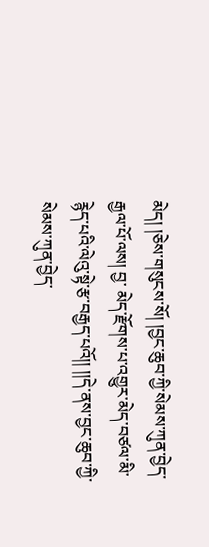མེད། །ཅེས་གསུངས་སོ། །བྱང་ཆུབ་ཀྱི་སེམས་ཀུན་བྱེད་རྒྱལ་པོ་ལས། བྱ་ མེད་རྫོགས་པ་འགྱུར་མེད་བཙལ་མི་རྙེད་པའི་ལེའུ་སྟེ་རྩ་བརྒྱད་པའོ།། །།དེ་ནས་བྱང་ཆུབ་ཀྱི་སེམས་ཀུན་བྱེད་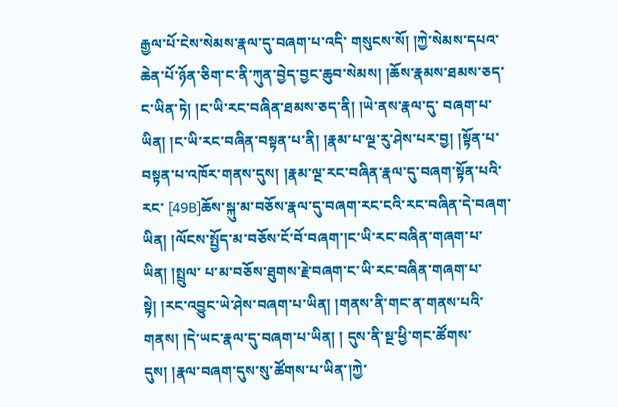རྒྱལ་པོ་ངེས་སེམས་རྣལ་དུ་བཞག་པ་འདི་ གསུངས་སོ། །ཀྱེ་སེམས་དཔའ་ཆེན་པོ་ཉོན་ཅིག་ང་ནི་ཀུན་བྱེད་བྱང་ཆུབ་སེམས། །ཆོས་རྣམས་ཐམས་ཅད་ང་ཡིན་ཏེ། །ང་ཡི་རང་བཞིན་ཐམས་ཅད་ནི། །ཡེ་ནས་རྣལ་དུ་ བཞག་པ་ཡིན། །ང་ཡི་རང་བཞིན་བསྟན་པ་ནི། །རྣམ་པ་ལྔ་རུ་ཤེས་པར་བྱ། །སྟོན་པ་བསྟན་པ་འཁོར་གནས་དུས། །རྣམ་ལྔ་རང་བཞིན་རྣལ་དུ་བཞག་སྟོན་པའི་རང་ [49B]ཆོས་སྐུ་མ་བཅོས་རྣལ་དུ་བཞག་རང་ངའི་རང་བཞིན་དེ་བཞག་ཡིན། །ལོངས་སྤྱོད་མ་བཅོས་ངོ་བོ་བཞག་།ང་ཡི་རང་བཞིན་གཞག་པ་ཡིན། །སྤྲུལ་ པ་མ་བཅོས་ཐུགས་རྗེ་བཞག་ང་ཡི་རང་བཞིན་གཞག་པ་སྟེ། །རང་འབྱུང་ཡེ་ཤེས་བཞག་པ་ཡིན། །གནས་ནི་གང་ན་གནས་པའི་གནས། །དེ་ཡང་རྣལ་དུ་བཞག་པ་ཡིན། ། དུས་ནི་སྔ་ཕྱི་གང་ཚོགས་དུས། །རྣལ་བཞག་དུས་སུ་ཚོགས་པ་ཡིན་།ཀྱེ་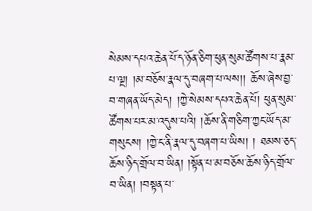སེམས་དཔའ་ཆེན་པོ་ད་ཉོན་ཅིག་ཕུན་སུམ་ཚོགས་པ་རྣམ་པ་ལྔ། །མ་བཅོས་རྣལ་དུ་བཞག་པ་ལས།། ཆོས་ཞེས་བྱ་བ་གཞན་ཡོད་མེད། །ཀྱེ་སེམས་དཔའ་ཆེན་པོ། ཕུན་སུམ་ཚོགས་པར་མ་འདུས་པའི། །ཆོས་ནི་གཅིག་ཀྱང་ཡོད་མ་གསུངས། །ཀྱེ་ང་ནི་རྣལ་དུ་བཞག་པ་ཡིས། ། ཐམས་ཅད་ཆོས་ཉིད་གྲོལ་བ་ཡིན། །སྟོན་པ་མ་བཅོས་ཆོས་ཉིད་གྲོལ་བ་ཡིན། །བསྟན་པ་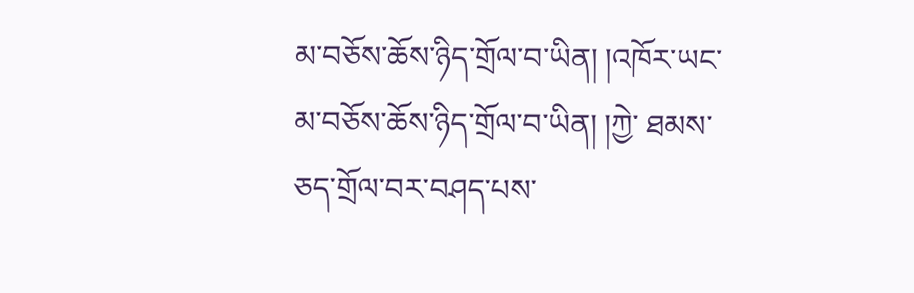མ་བཅོས་ཆོས་ཉིད་གྲོལ་བ་ཡིན། །འཁོར་ཡང་མ་བཅོས་ཆོས་ཉིད་གྲོལ་བ་ཡིན། །ཀྱེ་ ཐམས་ཅད་གྲོལ་བར་བཤད་པས་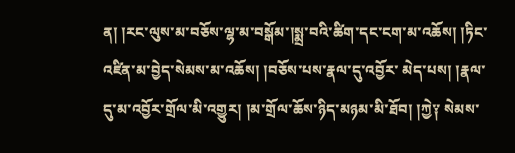ན། །རང་ལུས་མ་བཅོས་ལྷ་མ་བསྒོམ་།སྨྲ་བའི་ཚིག་དང་ངག་མ་འཆོས། །ཏིང་འཛིན་མ་བྱེད་སེམས་མ་འཆོས། །བཅོས་པས་རྣལ་དུ་འབྱོར་ མེད་པས། །རྣལ་དུ་མ་འབྱོར་གྲོལ་མི་འགྱུར། །མ་གྲོལ་ཆོས་ཉིད་མཉམ་མི་ཐོབ། །ཀྱེ༑ སེམས་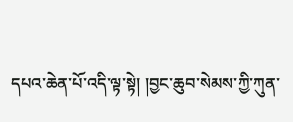དཔའ་ཆེན་པོ་འདི་ལྟ་སྟེ། །བྱང་ཆུབ་སེམས་ཀྱི་ཀུན་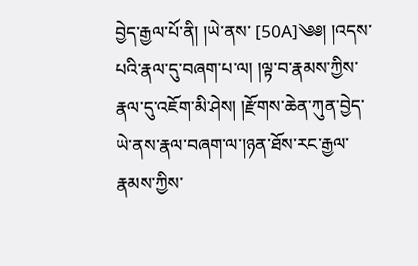བྱེད་རྒྱལ་པོ་ནི། །ཡེ་ནས་ [50A]༄༅། །འདས་པའི་རྣལ་དུ་བཞག་པ་ལ། །ལྟ་བ་རྣམས་ཀྱིས་རྣལ་དུ་འཇོག་མི་ཤེས། །རྫོགས་ཆེན་ཀུན་བྱེད་ཡེ་ནས་རྣལ་བཞག་ལ་།ཉན་ཐོས་རང་རྒྱལ་ རྣམས་ཀྱིས་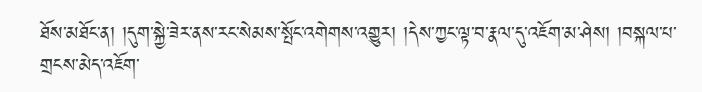ཐོས་མཐོང་ན། །དུག་སྐྱེ་ཟེར་ནས་རང་སེམས་སྤོང་འགེགས་འགྱུར། །དེས་ཀྱང་ལྟ་བ་རྣལ་དུ་འཇོག་མ་ཤེས། །བསྐལ་པ་གྲངས་མེད་འཇོག་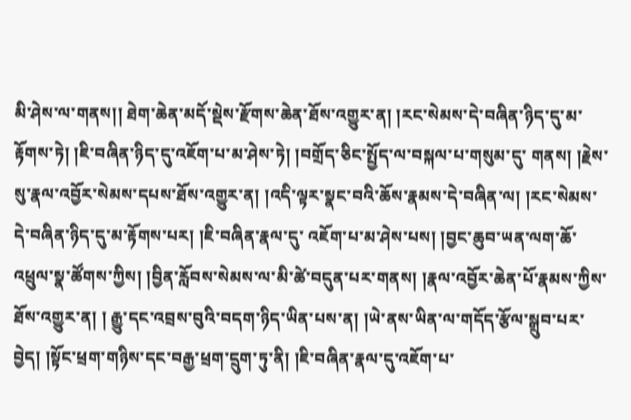མི་ཤེས་ལ་གནས།། ཐེག་ཆེན་མདོ་སྡེས་རྫོགས་ཆེན་ཐོས་འགྱུར་ན། །རང་སེམས་དེ་བཞིན་ཉིད་དུ་མ་རྟོགས་ཏེ། །ཇི་བཞིན་ཉིད་དུ་འཇོག་པ་མ་ཤེས་ཏེ། །བགྲོད་ཅིང་སྤྱོད་ལ་བསྐལ་པ་གསུམ་དུ་ གནས། །རྗེས་སུ་རྣལ་འབྱོར་སེམས་དཔས་ཐོས་འགྱུར་ན། །འདི་ལྟར་སྣང་བའི་ཆོས་རྣམས་དེ་བཞིན་ལ། །རང་སེམས་དེ་བཞིན་ཉིད་དུ་མ་རྟོགས་པར། །ཇི་བཞིན་རྣལ་དུ་ འཇོག་པ་མ་ཤེས་པས། །བྱང་ཆུབ་ཡན་ལག་ཆོ་འཕྲུལ་སྣ་ཚོགས་ཀྱིས། །བྱིན་རློབས་སེམས་ལ་མི་ཚེ་བདུན་པར་གནས། །རྣལ་འབྱོར་ཆེན་པོ་རྣམས་ཀྱིས་ཐོས་འགྱུར་ན། ། རྒྱུ་དང་འབྲས་བུའི་བདག་ཉིད་ཡིན་པས་ན། །ཡེ་ནས་ཡིན་ལ་གདོད་རྩོལ་སྒྲུབ་པར་བྱེད། །སྟོང་ཕྲག་གཉིས་དང་བརྒྱ་ཕྲག་དྲུག་ཏུ་ནི། །ཇི་བཞིན་རྣལ་དུ་འཇོག་པ་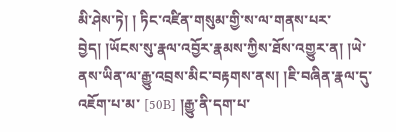མི་ཤེས་ཏེ། ། ཏིང་འཛིན་གསུམ་གྱི་ས་ལ་གནས་པར་བྱེད། །ཡོངས་སུ་རྣལ་འབྱོར་རྣམས་ཀྱིས་ཐོས་འགྱུར་ན། །ཡེ་ནས་ཡིན་ལ་རྒྱུ་འབྲས་མིང་བརྟགས་ནས། །ཇི་བཞིན་རྣལ་དུ་འཇོག་པ་མ་ [50B] །རྒྱུ་ནི་དག་པ་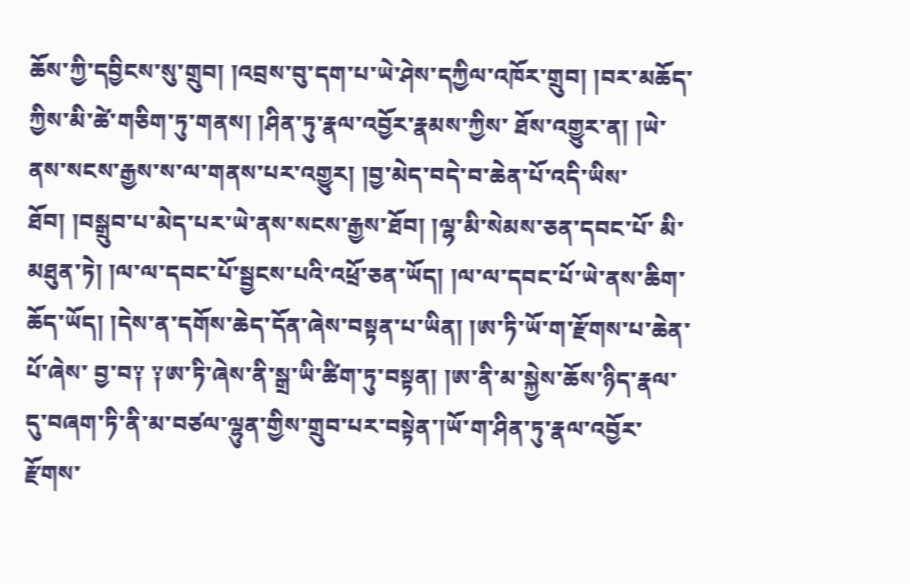ཆོས་ཀྱི་དབྱིངས་སུ་གྲུབ། །འབྲས་བུ་དག་པ་ཡེ་ཤེས་དཀྱིལ་འཁོར་གྲུབ། །བར་མཆོད་ཀྱིས་མི་ཚེ་གཅིག་ཏུ་གནས། །ཤིན་ཏུ་རྣལ་འབྱོར་རྣམས་ཀྱིས་ ཐོས་འགྱུར་ན། །ཡེ་ནས་སངས་རྒྱས་ས་ལ་གནས་པར་འགྱུར། །བྱ་མེད་བདེ་བ་ཆེན་པོ་འདི་ཡིས་ཐོབ། །བསྒྲུབ་པ་མེད་པར་ཡེ་ནས་སངས་རྒྱས་ཐོབ། །ལྷ་མི་སེམས་ཅན་དབང་པོ་ མི་མཐུན་ཏེ། །ལ་ལ་དབང་པོ་སྦྱངས་པའི་འཕྲོ་ཅན་ཡོད། །ལ་ལ་དབང་པོ་ཡེ་ནས་ཆིག་ཆོད་ཡོད། །དེས་ན་དགོས་ཆེད་དོན་ཞེས་བསྟན་པ་ཡིན། །ཨ་ཏི་ཡོ་ག་རྫོགས་པ་ཆེན་པོ་ཞེས་ བྱ་བ༑ ༑ཨ་ཏི་ཞེས་ནི་སྒྲ་ཡི་ཚིག་ཏུ་བསྟན། །ཨ་ནི་མ་སྐྱེས་ཆོས་ཉིད་རྣལ་དུ་བཞག་ཏི་ནི་མ་བཙལ་ལྷུན་གྱིས་གྲུབ་པར་བསྟེན་།ཡོ་ག་ཤིན་ཏུ་རྣལ་འབྱོར་རྫོགས་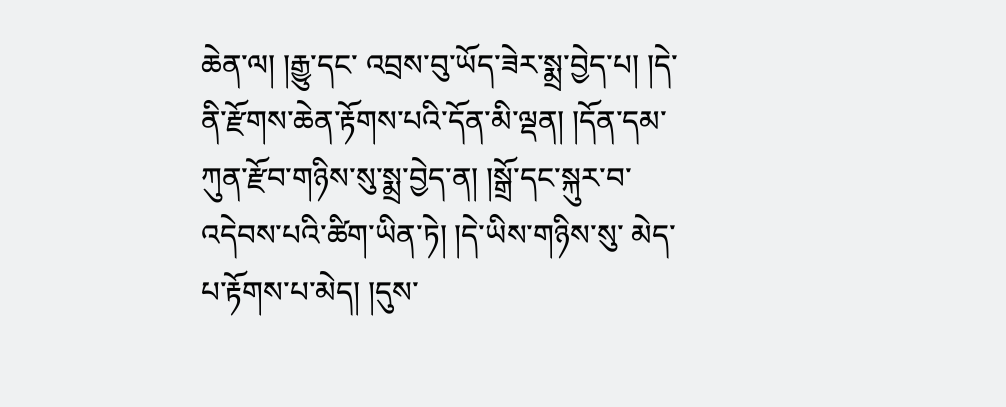ཆེན་ལ། །རྒྱུ་དང་ འབྲས་བུ་ཡོད་ཟེར་སྨྲ་བྱེད་པ། །དེ་ནི་རྫོགས་ཆེན་རྟོགས་པའི་དོན་མི་ལྡན། །དོན་དམ་ཀུན་རྫོབ་གཉིས་སུ་སྨྲ་བྱེད་ན། །སྒྲོ་དང་སྐུར་བ་འདེབས་པའི་ཚིག་ཡིན་ཏེ། །དེ་ཡིས་གཉིས་སུ་ མེད་པ་རྟོགས་པ་མེད། །དུས་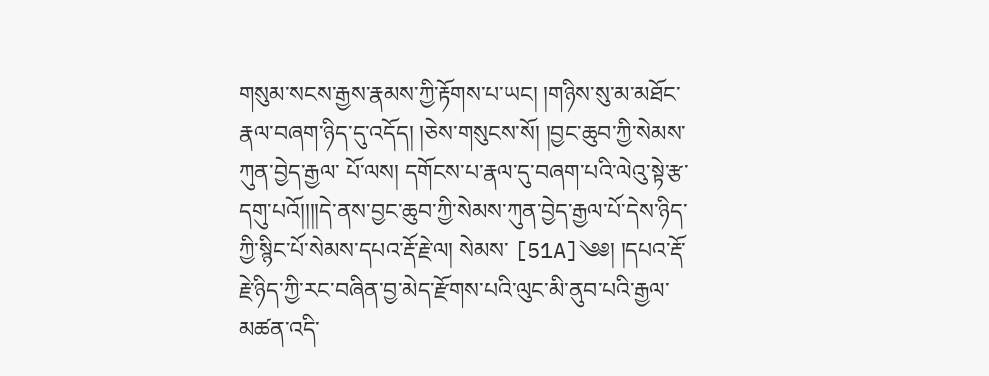གསུམ་སངས་རྒྱས་རྣམས་ཀྱི་རྟོགས་པ་ཡང། །གཉིས་སུ་མ་མཐོང་རྣལ་བཞག་ཉིད་དུ་འདོད། །ཅེས་གསུངས་སོ། །བྱང་ཆུབ་ཀྱི་སེམས་ཀུན་བྱེད་རྒྱལ་ པོ་ལས། དགོངས་པ་རྣལ་དུ་བཞག་པའི་ལེའུ་སྟེ་རྩ་དགུ་པའོ།།།།དེ་ནས་བྱང་ཆུབ་ཀྱི་སེམས་ཀུན་བྱེད་རྒྱལ་པོ་དེས་ཉིད་ཀྱི་སྙིང་པོ་སེམས་དཔའ་རྡོ་རྗེ་ལ། སེམས་ [51A]༄༅། །དཔའ་རྡོ་རྗེ་ཉིད་ཀྱི་རང་བཞིན་བྱ་མེད་རྫོགས་པའི་ལུང་མི་ནུབ་པའི་རྒྱལ་མཚན་འདི་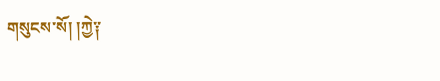གསུངས་སོ། །ཀྱེ༑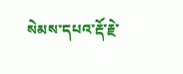སེམས་དཔའ་རྡོ་རྗེ་